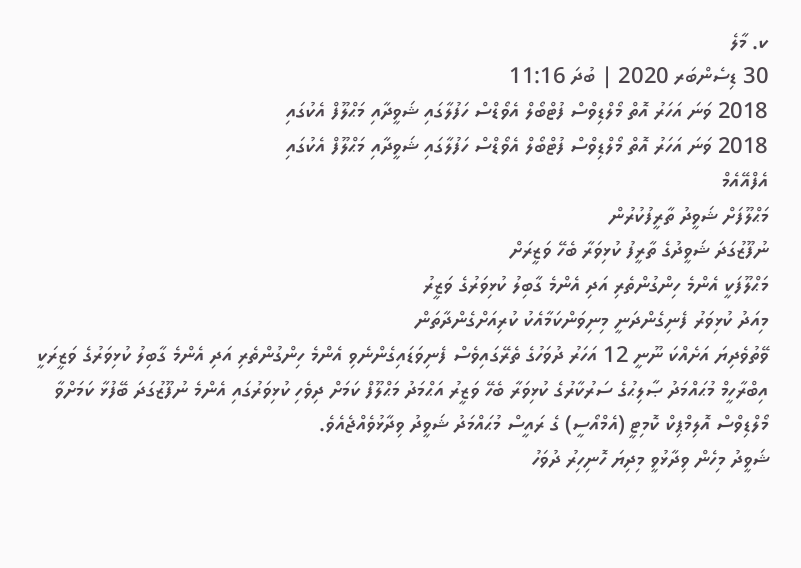ކ. މާލެ
30 ޑިސެންބަރ 2020 | ބުދަ 11:16
2018 ވަނަ އަހަރު އޮތް މޯލްޑިވްސް ފުޓްބޯލް އެވޯޑްސް ހަފުލާގައި ޝަވީދާއި މަޙްލޫފް އެކުގައި
2018 ވަނަ އަހަރު އޮތް މޯލްޑިވްސް ފުޓްބޯލް އެވޯޑްސް ހަފުލާގައި ޝަވީދާއި މަޙްލޫފް އެކުގައި
އެފްއޭއެމް
މަޙްލޫފަށް ޝަވީދު ތާރީފުކުރުން
ނުފޫޒުގަދަ ޝަވީދުގެ ތާރީފު ކުޅިވަރާ ބެހޭ ވަޒީރަށް
މަޙްލޫފަކީ އެންމެ ހިންގުންތެރި އަދި އެންމެ ގާބިލު ކުޅިވަރުގެ ވަޒީރު
މިއަދު ކުޅިވަރު ފެނިގެންދަނީ މިނިވަންކަމާއެކު ކުރިއަށްގެންދާތަން
ވޭތުވެދިޔަ އަށެއްކަ ނޫނީ 12 އަހަރު ދުވަހުގެ ތެރޭގައިވެސް ފެނިވަޑައިގެންނެވި އެންމެ ހިންގުންތެރި އަދި އެންމެ ގާބިލު ކުޅިވަރުގެ ވަޒީރަކީ އިބްރާހީމް މުޙައްމަދު ޞާލިޙުގެ ސަރުކާރުގެ ކުޅިވަރާ ބެހޭ ވަޒީރު އަޙްމަދު މަޙްލޫފް ކަމަށް ދިވެހި ކުޅިވަރުގައި އެންމެ ނުފޫޒުގަދަ ބޭފުޅާ ކަމަށްވާ މޯލްޑިވްސް އޮލިމްޕިކް ކޮމިޓީ (އެމްއޯސީ) ގެ ރައީސް މުޙައްމަދު ޝަވީދު ވިދާޅުވެއްޖެއެވެ.
ޝަވީދު މިހެން ވިދާޅުވީ މިދިޔަ ހޮނިހިރު ދުވަހު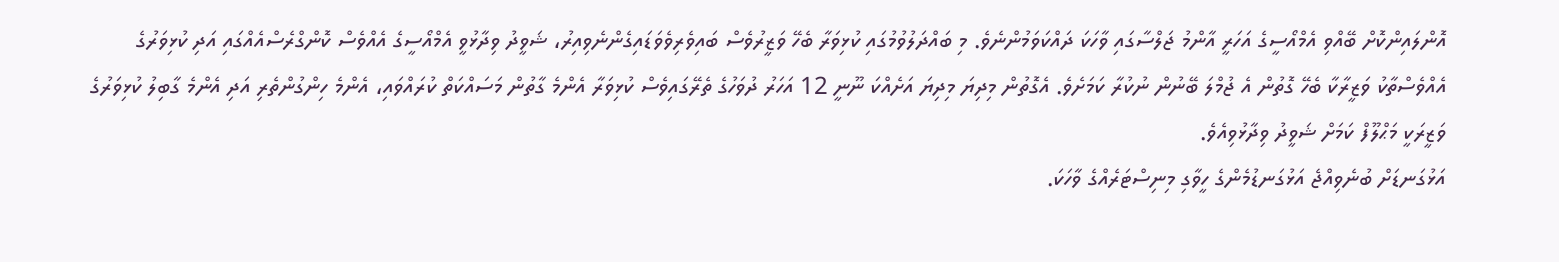އޮންލައިންކޮށް ބޭއްވި އެމްއޯސީގެ އަހަރީ އާންމު ޖަލްސާގައި ވާހަކަ ދައްކަވަމުންނެވެ. މި ބައްދަލުވުމުގައި ކުޅިވަރާ ބެހޭ ވަޒީރުވެސް ބައިވެރިވެވަޑައިގެންނެވިއިރު، ޝަވީދު ވިދާޅުވީ އެމްއޯސީގެ އެއްވެސް ކޮންގްރެސްއެއްގައި އަދި ކުޅިވަރުގެ އެއްވެސްތާކު ވަޒީރާކާ ބެހޭ ގޮތުން އެ ޖުމްލަ ބޭނުން ނުކުރާ ކަމަށެވެ. އެގޮތުން މިދިޔަ މިދިޔަ އަށެއްކަ ނޫނީ 12 އަހަރު ދުވަހުގެ ތެރޭގައިވެސް ކުޅިވަރާ އެންމެ ގާތުން މަސައްކަތް ކުރައްވައި، އެންމެ ހިންގުންތެރި އަދި އެންމެ ގާބިލު ކުޅިވަރުގެ ވަޒީރަކީ މަޙްލޫފް ކަމަށް ޝަވީދު ވިދާޅުވިއެވެ.
އަޅުގަނޑަށް ބުނެވިއްޖެ އަޅުގަނޑުމެންގެ ހީވާގި މިނިސްޓަރެއްގެ ވާހަކަ.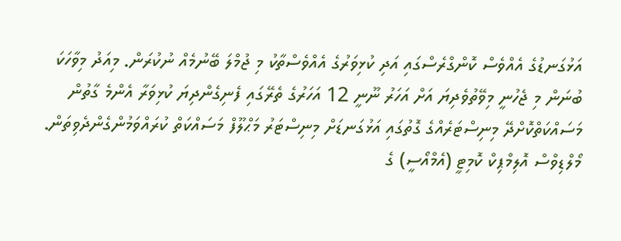އަޅުގަނޑުގެ އެއްވެސް ކޮންގްރެސްގައި އަދި ކުޅިވަރުގެ އެއްވެސްތާކު މި ޖުމްލަ ބޭނުމެއް ނުކުރަން. މިއަދު މިވާހަކަ ބުނަން މި ޖެހުނީ މިވޭތުވެދިޔަ އަށް އަހަރު ނޫނީ 12 އަހަރުގެ ތެރޭގައި ފެނިގެންދިޔަ ކުޅިވަރާ އެންމެ ގާތުން މަސައްކަތްކޮށްދޭ މިނިސްޓަރެއްގެ ގޮތުގައި އަޅުގަނޑަށް މިނިސްޓަރު މަޙްލޫފް މަސައްކަތް ކުރައްވަމުންގެންދެވިތަން.
މޯލްޑިވްސް އޮލިމްޕިކް ކޮމިޓީ (އެމްއޯސީ) ގެ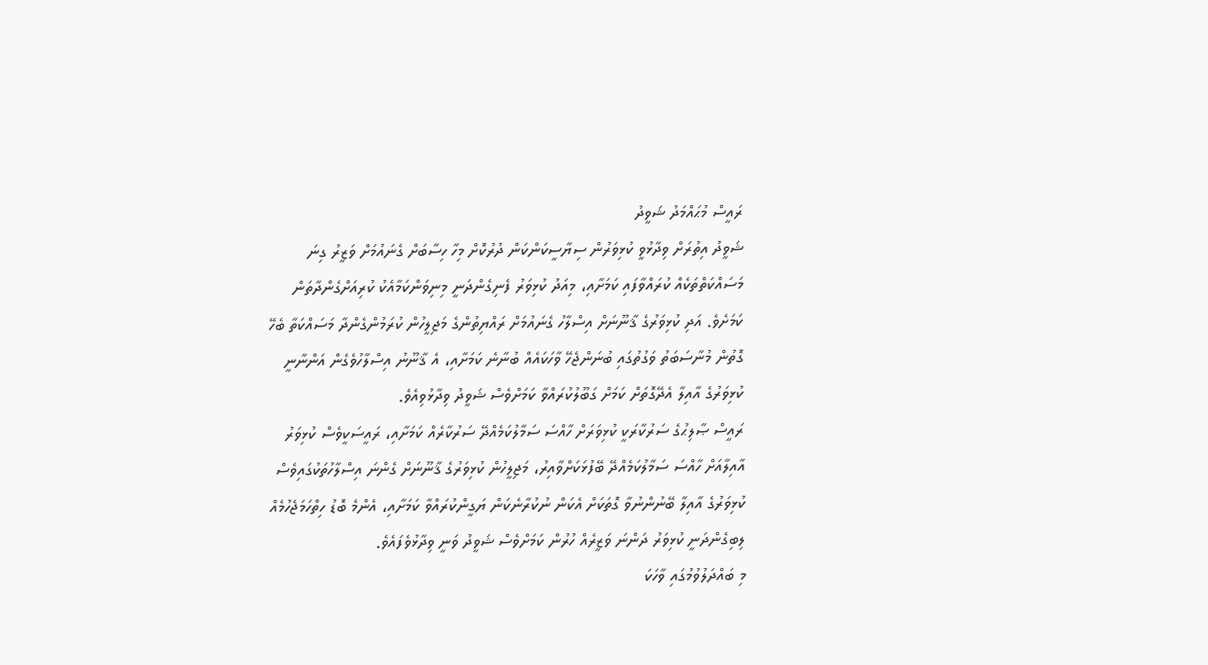ރައީސް މުޙައްމަދު ޝަވީދު
ޝަވީދު އިތުރަށް ވިދާޅުވީ ކުޅިވަރުން ސިޔާސީކަންކަން ދުރުކޮށް މިހާ ހިސާބަށް ގެނައުމަށް ވަޒީރު ގިނަ މަސައްކަތްތަކެއް ކުރައްވާފައި ކަމަށާއި، މިއަދު ކުޅިވަރު ފެނިގެންދަނީ މިނިވަންކަމާއެކު ކުރިއަށްގެންދާތަން ކަމަށެވެ. އަދި ކުޅިވަރުގެ ޤާނޫނަށް އިސްލާހު ގެނައުމަށް ރައްޔިތުންގެ މަޖިލީހުން ކުރަމުންގެންދާ މަސައްކަތާ ބެހޭ ގޮތުން މުނާސަބަތު ވަގުތުގައި ބުނަންޖެހޭ ވާހަކައެއް ބުނާނެ ކަމަށާއި، އެ ޤާނޫނު އިސްލާހުވެގެން އަންނާނީ ކުޅިވަރުގެ އާއިލާ އެދޭގޮތަށް ކަމަށް ގަބޫލުކުރައްވާ ކަމަށްވެސް ޝަވީދު ވިދާޅުވިއެވެ.
ރައީސް ޞާލިޙުގެ ސަރުކާރަކީ ކުޅިވަރަށް ހާއްސަ ސަމާލުކަމެއްދޭ ސަރުކާރެއް ކަމަށާއި، ރައީސަކީވެސް ކުޅިވަރު އާއިލާއަށް ހާއްސަ ސަމާލުކަމެއްދޭ ބޭފުޅަކަށްވާއިރު، މަޖިލީހުން ކުޅިވަރުގެ ޤާނޫނަށް ގެންނަ އިސްލާހުތަކުގައިވެސް ކުޅިވަރުގެ އާއިލާ ބޭނުންނުވާ ގޮތަކަށް އެކަން ނުކުރާނެކަން ޔަގީންކުރައްވާ ކަމަށާއި، އެންމެ ބޮޑު ހިތްހަމަޖެހުމެއް ލިބިގެންދަނީ ކުޅިވަރު ދަންނަ ވަޒީރެއް ހުރުން ކަމަށްވެސް ޝަވީދު ވަނީ ވިދާޅުވެފައެވެ.
މި ބައްދަލުވުމުގައި ވާހަކަ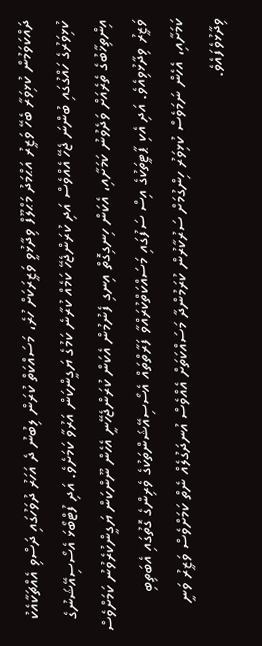ދައްކަވަމުން ކުޅިވަރާ ބެހޭ ވަޒީރު އަޙްމަދު މަޙްލޫފް ވިދާޅުވީ ވަޒީރަކަށް ހުރެ، މަސައްކަތް ކުރަން ލިބުނު ދެ އަހަރު ދުވަހުގައި ދަސްވި އެއްޗަކާއެކު ކުޅިވަރުގެ ހައްގުގައި ބުންނަ ޖެހޭ އެއްވެސް އަދި ކުރަންޖެހޭ ކަމެއް ކުރާނެ ކަމުގެ ޔަގީންކަން އަރުވާ ކަމަށެވެ. އަދި ފުޓްބޯޅަ އެސޯސިއޭޝަނުގެ އިންތިޚާބުގެ ތެރެއަށް ވަދެވުނު ކަމަށާއި، އެކަން ހިނގިގޮތް އިނގި ފެނުމުން އެކަން ކުރަންޖެހޭނީ އެހެން ނޫންކަން ޔަގީންކުރެވުނު ކަމަށްވެސް ވަޒީރު ވިދާޅުވިއެވެ. އަދި އެކި ޕާޓީތަކުގެ އިސް ސަފުގައި މަސައްކަތްކުރައްވާ ފަރާތްތައް އެސޯސިއޭޝަންތަކުގެ ވެރިންގެ ގޮތުގައި އެބަތިބި ކަމަށާއި، އެހެން ނަމަވެސް ކުޅިވަރު ހިންގުމަށް ސަރުކާރުން ކުރަމުންދާ މަސައްކަތަށް އެއްވެސް އުނދަގުލެއް ނެތް ކަމަށްވެސް ވަޒީރު ވަނީ ވިދާޅުވެފައެވެ.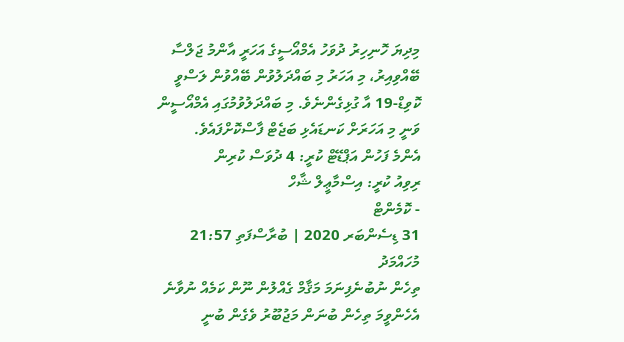މިދިޔަ ހޮނިހިރު ދުވަހު އެމްއޯސީގެ އަހަރީ އާންމު ޖަލްސާ ބޭއްވިއިރު، މި އަހަރު މި ބައްދަލުވުން ބޭއްވުން ލަސްވީ ކޮވިޑް-19 އާ ގުޅިގެންނެވެ. މި ބައްދަލުވުމުގައި އެމްއޯސީން ވަނީ މި އަހަރަށް ކަނޑައެޅި ބަޖެޓް ފާސްކޮށްފައެވެ.
އެންމެ ފަހުން އަޕްޑޭޓް ކުރީ: 4 ދުވަސް ކުރިން
ރިވިއު ކުރީ: އިސްމާޢީލް ޝާހް
- ކޮމެންޓް
31 ޑިސެންބަރ 2020 | ބުރާސްފަތި 21:57
މުހައްމަދު
ތިހެން ނުބުނެފިނަމަ މަޤާމް ގެއްލުން ނޫން ކަމެއް ނުވާނެ އެހެންވީމަ ތިހެން ބުނަން މަޖުބޫރު ވެގެން ބުނީ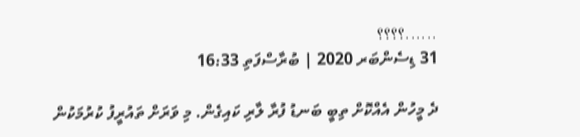......؟؟؟؟
31 ޑިސެންބަރ 2020 | ބުރާސްފަތި 16:33

ދެ މީހުން އެއްކޮށް ތިބީ ބަނޑު ފުރާ ލާރި ކައިގެން. މި ވަރަށް ތައުރީފު ކުރުމަކުން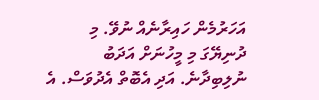އަހަރުމެން ހައިރާނެއް ނުވޭ. މި ދުނިޔޭގަ މި މީހުނަށް އަދަބު ނުލިބިދާނެ. އަދި އެބޮތް އެދުވަސް. އެ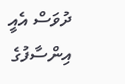ދުވަސް އެއީ އިންސާފުގެ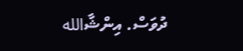ދުވަސް. އިންޝާالله